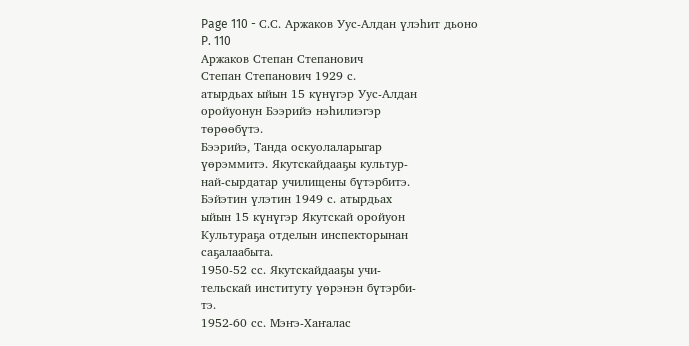Page 110 - С.С. Аржаков Уус-Алдан үлэһит дьоно
P. 110
Аржаков Степан Степанович
Степан Степанович 1929 с.
атырдьах ыйын 15 күнүгэр Уус-Алдан
оройуонун Бээрийэ нэһилиэгэр
төрөөбүтэ.
Бээрийэ, Танда оскуолаларыгар
үөрэммитэ. Якутскайдааҕы культур-
най-сырдатар училищены бүтэрбитэ.
Бэйэтин үлэтин 1949 с. атырдьах
ыйын 15 күнүгэр Якутскай оройуон
Культураҕа отделын инспекторынан
саҕалаабыта.
1950-52 сс. Якутскайдааҕы учи-
тельскай институту үөрэнэн бүтэрби-
тэ.
1952-60 сс. Мэҥэ-Хаҥалас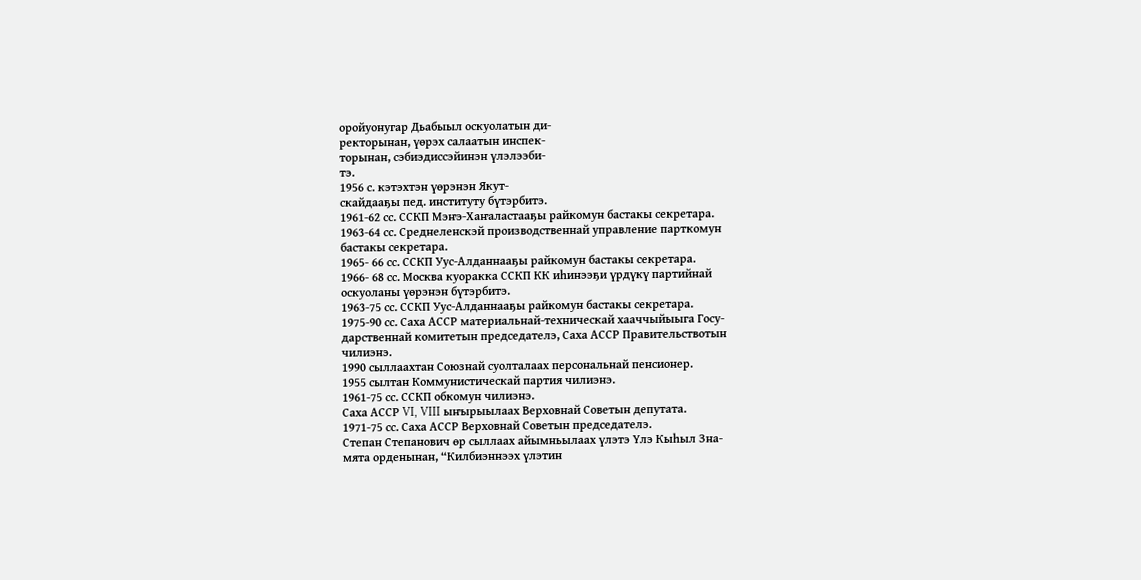оройуонугар Дьабыыл оскуолатын ди-
ректорынан, үөрэх салаатын инспек-
торынан, сэбиэдиссэйинэн үлэлээби-
тэ.
1956 с. кэтэхтэн үөрэнэн Якут-
скайдааҕы пед. институту бүтэрбитэ.
1961-62 сс. ССКП Мэҥэ-Хаҥаластааҕы райкомун бастакы секретара.
1963-64 сс. Среднеленскэй производственнай управление парткомун
бастакы секретара.
1965- 66 сс. ССКП Уус-Алданнааҕы райкомун бастакы секретара.
1966- 68 сс. Москва куоракка ССКП КК иһинээҕи үрдүкү партийнай
оскуоланы үөрэнэн бүтэрбитэ.
1963-75 сс. ССКП Уус-Алданнааҕы райкомун бастакы секретара.
1975-90 сс. Саха АССР материальнай-техническай хааччыйыыга Госу-
дарственнай комитетын председателэ, Саха АССР Правительствотын
чилиэнэ.
1990 сыллаахтан Союзнай суолталаах персональнай пенсионер.
1955 сылтан Коммунистическай партия чилиэнэ.
1961-75 сс. ССКП обкомун чилиэнэ.
Саха АССР VI, VIII ыҥырыылаах Верховнай Советын депутата.
1971-75 сс. Саха АССР Верховнай Советын председателэ.
Степан Степанович өр сыллаах айымньылаах үлэтэ Үлэ Кыһыл Зна-
мята орденынан, “Килбиэннээх үлэтин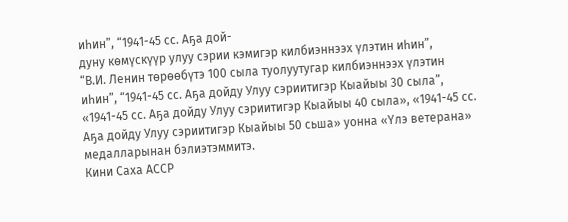иһин”, “1941-45 сс. Аҕа дой-
дуну көмүскүүр улуу сэрии кэмигэр килбиэннээх үлэтин иһин”,
“В.И. Ленин төрөөбүтэ 100 сыла туолуутугар килбиэннээх үлэтин
иһин”, “1941-45 сс. Аҕа дойду Улуу сэриитигэр Кыайыы 30 сыла”,
«1941-45 сс. Аҕа дойду Улуу сэриитигэр Кыайыы 40 сыла», «1941-45 сс.
Аҕа дойду Улуу сэриитигэр Кыайыы 50 сьша» уонна «Үлэ ветерана»
медалларынан бэлиэтэммитэ.
Кини Саха АССР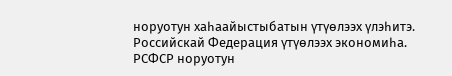норуотун хаһаайыстыбатын үтүөлээх үлэһитэ.
Российскай Федерация үтүөлээх экономиһа.
РСФСР норуотун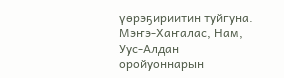үөрэҕириитин туйгуна.
Мэҥэ-Хаҥалас, Нам, Уус-Алдан оройуоннарын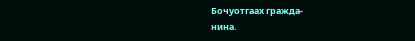Бочуотгаах гражда-
нина.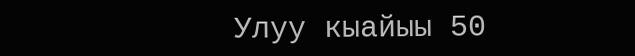Улуу кыайыы 50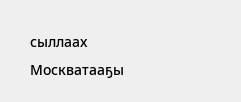сыллаах Москватааҕы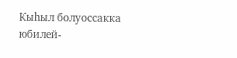Кыһыл болуоссакка юбилей-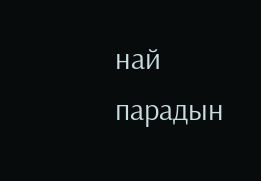най парадын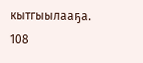кытгыылааҕа.
108